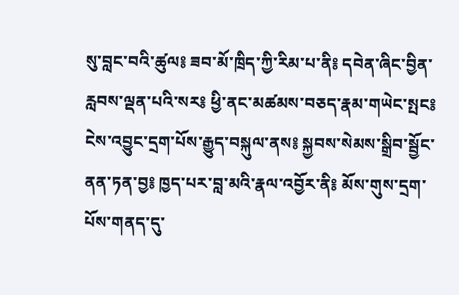སུ་བླང་བའི་ཚུལ༔ ཟབ་མོ་ཁྲིད་ཀྱི་རིམ་པ་ནི༔ དབེན་ཞིང་བྱིན་རླབས་ལྡན་པའི་སར༔ ཕྱི་ནང་མཚམས་བཅད་རྣམ་གཡེང་སྤང༔ ངེས་འབྱུང་དྲག་པོས་རྒྱུད་བསྐུལ་ནས༔ སྐྱབས་སེམས་སྒྲིབ་སྦྱོང་ནན་ཏན་བྱ༔ ཁྱད་པར་བླ་མའི་རྣལ་འབྱོར་ནི༔ མོས་གུས་དྲག་པོས་གནད་དུ་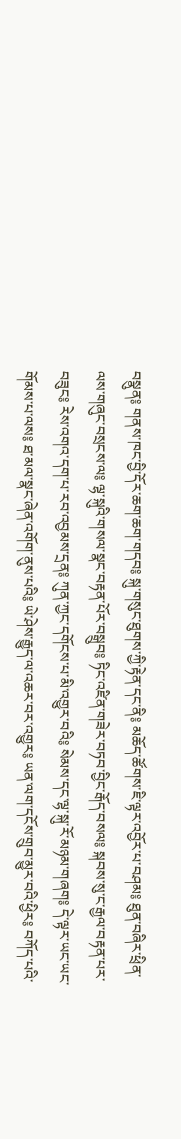བསྣུན༔ གནས་ཁང་བྱི་དོར་ཆག་ཆག་གདབ༔ སྐུ་གསུང་ཐུགས་ཀྱི་རྟེན་དང་ནི༔ མཆོད་ཚོགས་ཇི་ལྟར་འབྱོར་པ་བཤམ༔ ཐུན་བཞིར་ཕྲིན་ལས་གཞུང་བསྲངས་ལ༔ ལྷ་སྐུའི་གསལ་སྣང་བརྟན་པོར་བསྒྲུབ༔ ཏིང་འཛིན་གཟེར་བཏབ་བྱིང་རྒོད་བསལ༔ སྐབས་སུ་ང་རྒྱལ་བརྟན་པར་བཟུང༔ རེས་འགའ་དག་པ་རབ་འབྱམས་དྲན༔ ཀུན་ཀྱང་དགོངས་པ་མི་འགྱུར་བའི༔ སེམས་དང་ལྷ་སྐུ་རོ་མཉམ་གཞག༔ དེ་ལྟར་ཡང་ཡང་གོམས་པ་ལས༔ ཐ་མལ་སྣང་ཞེན་འགོག་ནུས་པའི༔ ཡེ་ཤེས་རྒྱུད་ལ་འཆར་བར་འགྱུར༔ ཡན་ལག་དངོས་གྲུབ་མྱུར་བའི་ཕྱིར༔ བཀོད་པའི་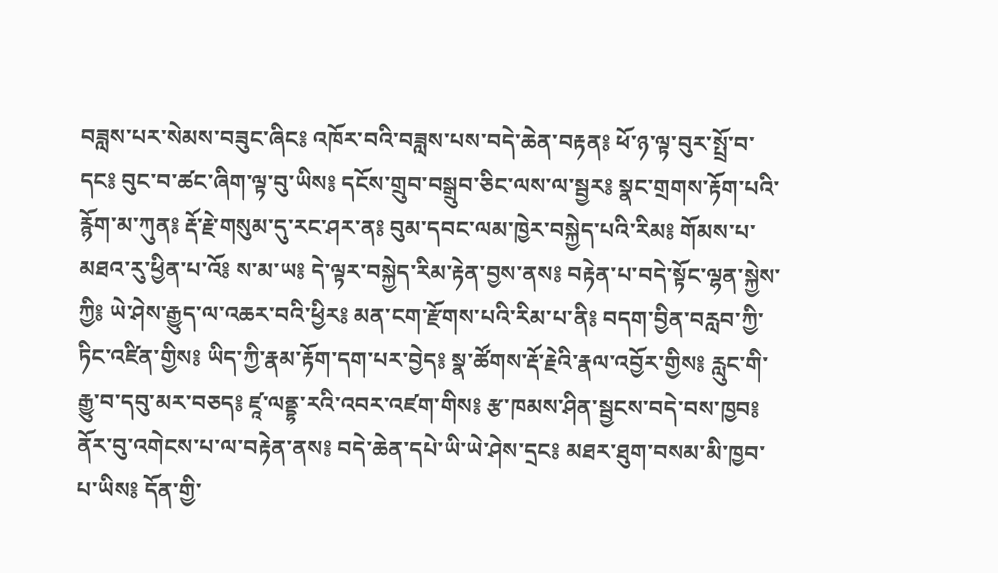བཟླས་པར་སེམས་བཟུང་ཞིང༔ འཁོར་བའི་བཟླས་པས་བདེ་ཆེན་བརྟན༔ ཕོ་ཉ་ལྟ་བུར་སྤྲོ་བ་དང༔ བུང་བ་ཚང་ཞིག་ལྟ་བུ་ཡིས༔ དངོས་གྲུབ་བསྒྲུབ་ཅིང་ལས་ལ་སྦྱར༔ སྣང་གྲགས་རྟོག་པའི་རྙོག་མ་ཀུན༔ རྡོ་རྗེ་གསུམ་དུ་རང་ཤར་ན༔ བུམ་དབང་ལམ་ཁྱེར་བསྐྱེད་པའི་རིམ༔ གོམས་པ་མཐའ་རུ་ཕྱིན་པ་འོ༔ ས་མ་ཡ༔ དེ་ལྟར་བསྐྱེད་རིམ་རྟེན་བྱས་ནས༔ བརྟེན་པ་བདེ་སྟོང་ལྷན་སྐྱེས་ཀྱི༔ ཡེ་ཤེས་རྒྱུད་ལ་འཆར་བའི་ཕྱིར༔ མན་ངག་རྫོགས་པའི་རིམ་པ་ནི༔ བདག་བྱིན་བརླབ་ཀྱི་ཏིང་འཛིན་གྱིས༔ ཡིད་ཀྱི་རྣམ་རྟོག་དག་པར་བྱེད༔ སྣ་ཚོགས་རྡོ་རྗེའི་རྣལ་འབྱོར་གྱིས༔ རླུང་གི་རྒྱུ་བ་དབུ་མར་བཅད༔ ཛཱ་ལནྡྷ་རའི་འབར་འཛག་གིས༔ རྩ་ཁམས་ཤིན་སྦྱངས་བདེ་བས་ཁྱབ༔ ནོར་བུ་འགེངས་པ་ལ་བརྟེན་ནས༔ བདེ་ཆེན་དཔེ་ཡི་ཡེ་ཤེས་དྲང༔ མཐར་ཐུག་བསམ་མི་ཁྱབ་པ་ཡིས༔ དོན་གྱི་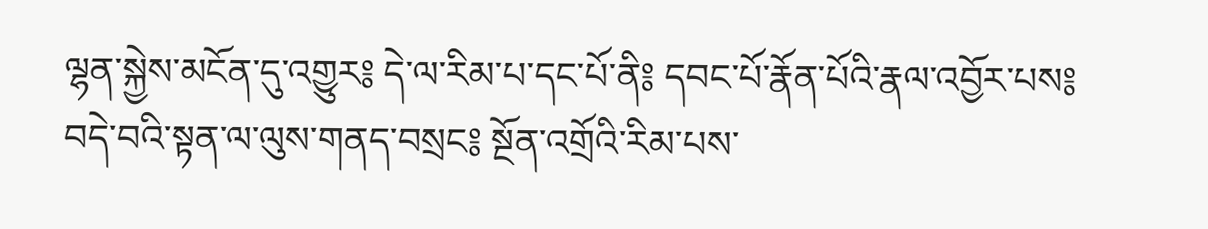ལྷན་སྐྱེས་མངོན་དུ་འགྱུར༔ དེ་ལ་རིམ་པ་དང་པོ་ནི༔ དབང་པོ་རྣོན་པོའི་རྣལ་འབྱོར་པས༔ བདེ་བའི་སྟན་ལ་ལུས་གནད་བསྲང༔ སྔོན་འགྲོའི་རིམ་པས་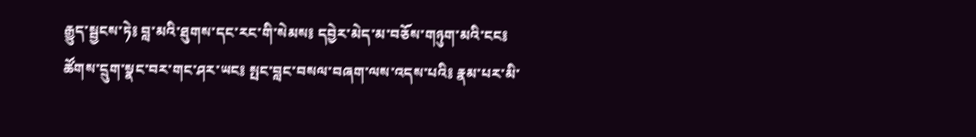རྒྱུད་སྦྱངས་ཏེ༔ བླ་མའི་ཐུགས་དང་རང་གི་སེམས༔ དབྱེར་མེད་མ་བཅོས་གཉུག་མའི་ངང༔ ཚོགས་དྲུག་སྣང་བར་གང་ཤར་ཡང༔ སྤང་བླང་བསལ་བཞག་ལས་འདས་པའི༔ རྣམ་པར་མི་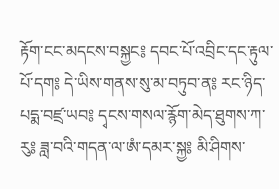རྟོག་ངང་མདངས་བསྐྱང༔ དབང་པོ་འབྲིང་དང་རྟུལ་པོ་དག༔ དེ་ཡིས་གནས་སུ་མ་བཏུབ་ན༔ རང་ཉིད་པདྨ་བཛྲ་ཡབ༔ དྭངས་གསལ་རྙོག་མེད་ཐུགས་ཀ་རུ༔ ཟླ་བའི་གདན་ལ་ཨཾ་དམར་སྐྱ༔ མི་ཤིགས་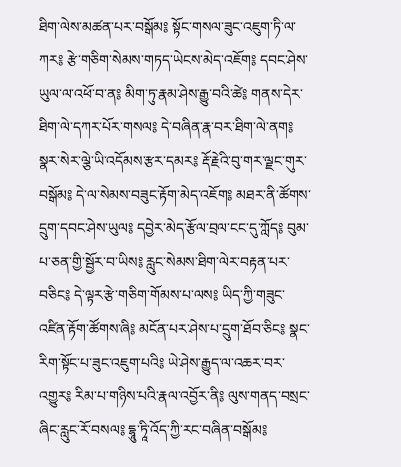ཐིག་ལེས་མཚན་པར་བསྒོམ༔ སྟོང་གསལ་ཟུང་འཇུག་ཏི་ལ་ཀར༔ རྩེ་གཅིག་སེམས་གཏད་ཡེངས་མེད་འཇོག༔ དབང་ཤེས་ཡུལ་ལ་འཕོ་བ་ན༔ མིག་ཏུ་རྣམ་ཤེས་རྒྱུ་བའི་ཚེ༔ གནས་དེར་ཐིག་ལེ་དཀར་པོར་གསལ༔ དེ་བཞིན་རྣ་བར་ཐིག་ལེ་ནག༔ སྣར་སེར་ལྕེ་ཡི་འདོམས་རྩར་དམར༔ རྡོ་རྗེའི་བུ་གར་ལྗང་གུར་བསྒོམ༔ དེ་ལ་སེམས་བཟུང་རྟོག་མེད་འཇོག༔ མཐར་ནི་ཚོགས་དྲུག་དབང་ཤེས་ཡུལ༔ དབྱེར་མེད་རྩོལ་བྲལ་ངང་དུ་ཀློད༔ བུམ་པ་ཅན་གྱི་སྦྱོར་བ་ཡིས༔ རླུང་སེམས་ཐིག་ལེར་བརྟན་པར་བཅིང༔ དེ་ལྟར་རྩེ་གཅིག་གོམས་པ་ལས༔ ཡིད་ཀྱི་གཟུང་འཛིན་རྟོག་ཚོགས་ཞི༔ མངོན་པར་ཤེས་པ་དྲུག་ཐོབ་ཅིང༔ སྣང་རིག་སྟོང་པ་ཟུང་འཇུག་པའི༔ ཡེ་ཤེས་རྒྱུད་ལ་འཆར་བར་འགྱུར༔ རིམ་པ་གཉིས་པའི་རྣལ་འབྱོར་ནི༔ ལུས་གནད་བསྲང་ཞིང་རླུང་རོ་བསལ༔ དྷཱུ་ཏཱི་འོད་ཀྱི་རང་བཞིན་བསྒོམ༔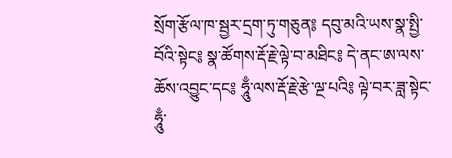སྲོག་རྩོལ་ཁ་སྦྱར་དྲག་ཏུ་གཅུན༔ དབུ་མའི་ཡས་སྣ་སྤྱི་བོའི་སྟེང༔ སྣ་ཚོགས་རྡོ་རྗེ་ལྟེ་བ་མཐིང༔ དེ་ནང་ཨ་ལས་ཆོས་འབྱུང་དང༔ ཧཱུྃ་ལས་རྡོ་རྗེ་རྩེ་ལྔ་པའི༔ ལྟེ་བར་ཟླ་སྟེང་ཧཱུྃ་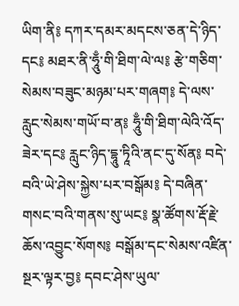ཡིག་ནི༔ དཀར་དམར་མདངས་ཅན་དེ་ཉིད་དང༔ མཐར་ནི་ཧཱུྃ་གི་ཐིག་ལེ་ལ༔ རྩེ་གཅིག་སེམས་བཟུང་མཉམ་པར་གཞག༔ དེ་ལས་རླུང་སེམས་གཡོ་བ་ན༔ ཧཱུྃ་གི་ཐིག་ལེའི་འོད་ཟེར་དང༔ རླུང་ཉིད་དྷཱུ་ཏཱིའི་ནང་དུ་སོན༔ བདེ་བའི་ཡེ་ཤེས་སྐྱེས་པར་བསྒོམ༔ དེ་བཞིན་གསང་བའི་གནས་སུ་ཡང༔ སྣ་ཚོགས་རྡོ་རྗེ་ཆོས་འབྱུང་སོགས༔ བསྒོམ་དང་སེམས་འཛིན་སྔར་ལྟར་བྱ༔ དབང་ཤེས་ཡུལ་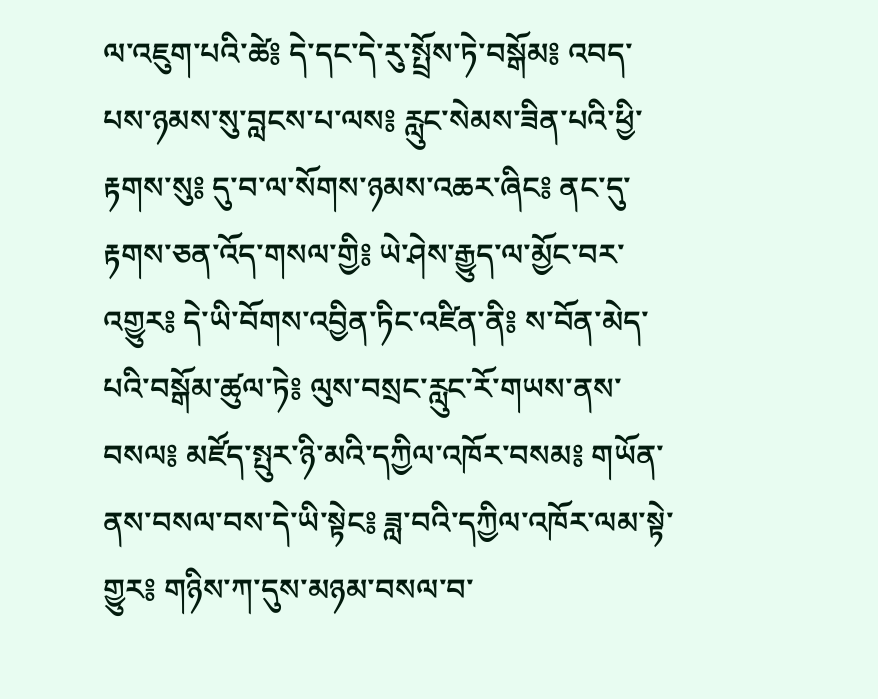ལ་འཇུག་པའི་ཚེ༔ དེ་དང་དེ་རུ་སྤྲོས་ཏེ་བསྒོམ༔ འབད་པས་ཉམས་སུ་བླངས་པ་ལས༔ རླུང་སེམས་ཟིན་པའི་ཕྱི་རྟགས་སུ༔ དུ་བ་ལ་སོགས་ཉམས་འཆར་ཞིང༔ ནང་དུ་རྟགས་ཅན་འོད་གསལ་གྱི༔ ཡེ་ཤེས་རྒྱུད་ལ་མྱོང་བར་འགྱུར༔ དེ་ཡི་བོགས་འབྱིན་ཏིང་འཛིན་ནི༔ ས་བོན་མེད་པའི་བསྒོམ་ཚུལ་ཏེ༔ ལུས་བསྲང་རླུང་རོ་གཡས་ནས་བསལ༔ མཛོད་སྤུར་ཉི་མའི་དཀྱིལ་འཁོར་བསམ༔ གཡོན་ནས་བསལ་བས་དེ་ཡི་སྟེང༔ ཟླ་བའི་དཀྱིལ་འཁོར་ལམ་སྟེ་གྱུར༔ གཉིས་ཀ་དུས་མཉམ་བསལ་བ་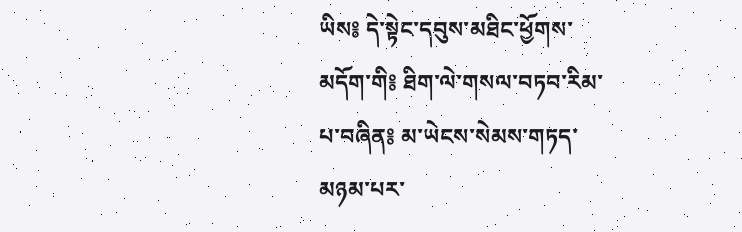ཡིས༔ དེ་སྟེང་དབུས་མཐིང་ཕྱོགས་མདོག་གི༔ ཐིག་ལེ་གསལ་བཏབ་རིམ་པ་བཞིན༔ མ་ཡེངས་སེམས་གཏད་མཉམ་པར་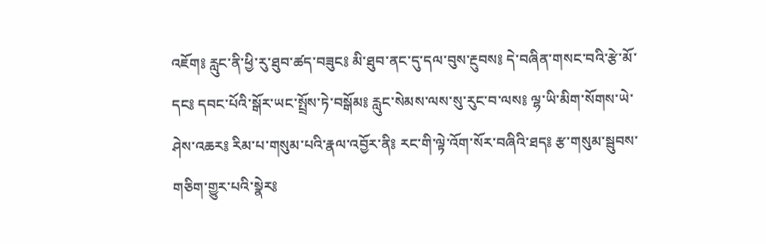འཇོག༔ རླུང་ནི་ཕྱི་རུ་ཐུབ་ཚད་བཟུང༔ མི་ཐུབ་ནང་དུ་དལ་བུས་རྔུབས༔ དེ་བཞིན་གསང་བའི་རྩེ་མོ་དང༔ དབང་པོའི་སྒོར་ཡང་སྤྲོས་ཏེ་བསྒོམ༔ རླུང་སེམས་ལས་སུ་རུང་བ་ལས༔ ལྷ་ཡི་མིག་སོགས་ཡེ་ཤེས་འཆར༔ རིམ་པ་གསུམ་པའི་རྣལ་འབྱོར་ནི༔ རང་གི་ལྟེ་འོག་སོར་བཞིའི་ཐད༔ རྩ་གསུམ་སྦུབས་གཅིག་གྱུར་པའི་སྣེར༔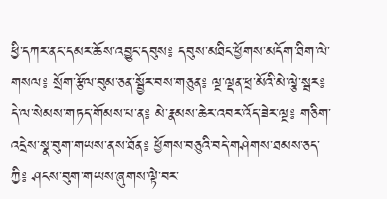ཕྱི་དཀར་ནང་དམར་ཆོས་འབྱུང་དབུས༔ དབུས་མཐིང་ཕྱོགས་མདོག་ཐིག་ལེ་གསལ༔ སྲོག་རྩོལ་བུམ་ཅན་སྦྱོར་བས་གཅུན༔ ལྔ་ལྡན་ཕྲ་མོའི་མེ་ལྕེ་སྦར༔ དེ་ལ་སེམས་གཏད་གོམས་པ་ན༔ མེ་རྣམས་ཆེར་འབར་འོད་ཟེར་ལྔ༔ གཅིག་འདྲེས་སྣ་བུག་གཡས་ནས་ཐོན༔ ཕྱོགས་བཅུའི་བདེ་གཤེགས་ཐམས་ཅད་ཀྱི༔ ཤངས་བུག་གཡས་ཞུགས་ལྟེ་བར་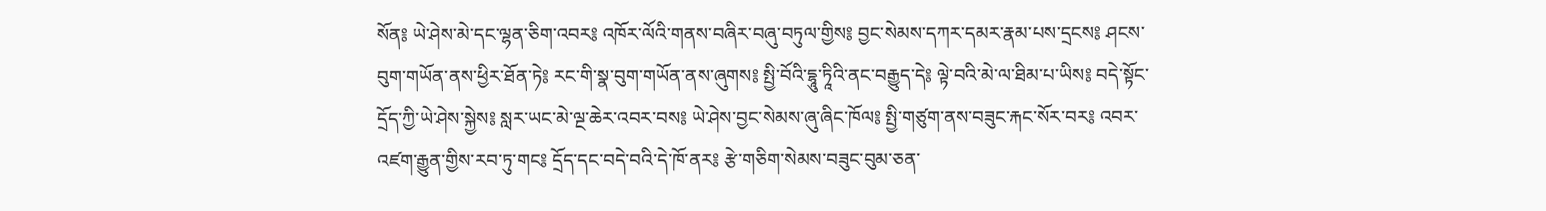སོན༔ ཡེ་ཤེས་མེ་དང་ལྷན་ཅིག་འབར༔ འཁོར་ལོའི་གནས་བཞིར་བཞུ་བཏུལ་གྱིས༔ བྱང་སེམས་དཀར་དམར་རྣམ་པས་དྲངས༔ ཤངས་བུག་གཡོན་ནས་ཕྱིར་ཐོན་ཏེ༔ རང་གི་སྣ་བུག་གཡོན་ནས་ཞུགས༔ སྤྱི་བོའི་དྷཱུ་ཏཱིའི་ནང་བརྒྱུད་དེ༔ ལྟེ་བའི་མེ་ལ་ཐིམ་པ་ཡིས༔ བདེ་སྟོང་དྲོད་ཀྱི་ཡེ་ཤེས་སྐྱེས༔ སླར་ཡང་མེ་ལྔ་ཆེར་འབར་བས༔ ཡེ་ཤེས་བྱང་སེམས་ཞུ་ཞིང་ཁོལ༔ སྤྱི་གཙུག་ནས་བཟུང་རྐང་སོར་བར༔ འབར་འཛག་རྒྱུན་གྱིས་རབ་ཏུ་གང༔ དྲོད་དང་བདེ་བའི་དེ་ཁོ་ནར༔ རྩེ་གཅིག་སེམས་བཟུང་བུམ་ཅན་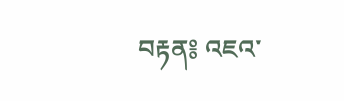བརྟན༔ འཇའ་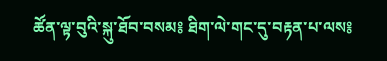ཚོན་ལྟ་བུའི་སྐུ་ཐོབ་བསམ༔ ཐིག་ལེ་གང་དུ་བརྟན་པ་ལས༔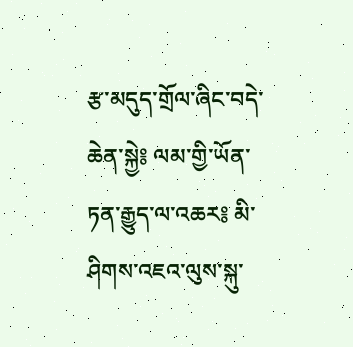རྩ་མདུད་གྲོལ་ཞིང་བདེ་ཆེན་སྐྱེ༔ ལམ་གྱི་ཡོན་ཏན་རྒྱུད་ལ་འཆར༔ མི་ཤིགས་འཇའ་ལུས་སྐུ་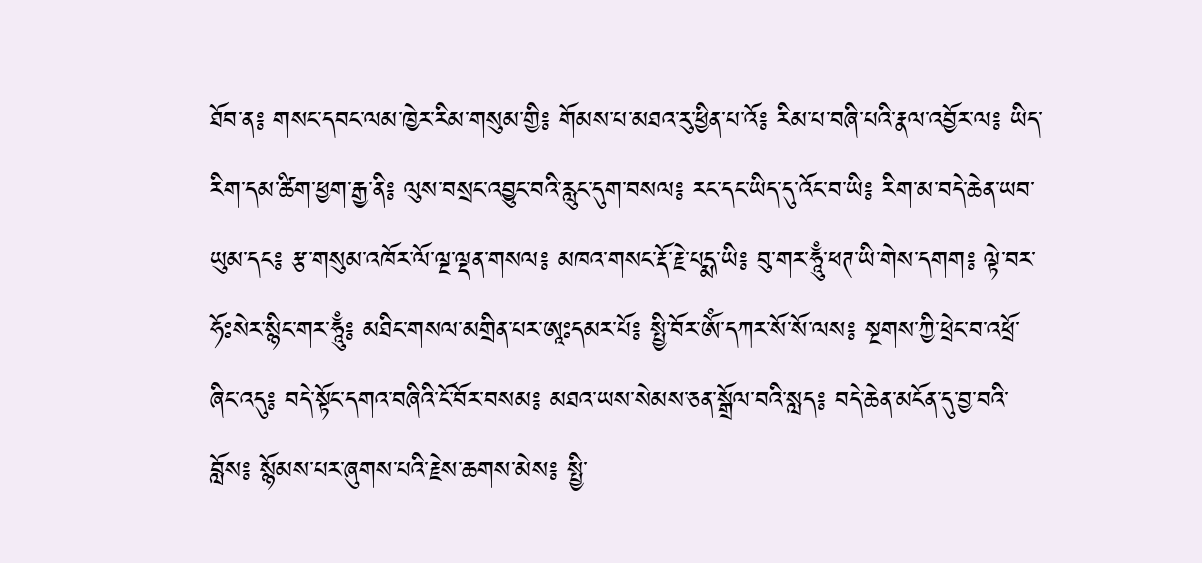ཐོབ་ན༔ གསང་དབང་ལམ་ཁྱེར་རིམ་གསུམ་གྱི༔ གོམས་པ་མཐའ་རུ་ཕྱིན་པ་འོ༔ རིམ་པ་བཞི་པའི་རྣལ་འབྱོར་ལ༔ ཡིད་རིག་དམ་ཚིག་ཕྱག་རྒྱ་ནི༔ ལུས་བསྲང་འབྱུང་བའི་རླུང་དུག་བསལ༔ རང་དང་ཡིད་དུ་འོང་བ་ཡི༔ རིག་མ་བདེ་ཆེན་ཡབ་ཡུམ་དང༔ རྩ་གསུམ་འཁོར་ལོ་ལྔ་ལྡན་གསལ༔ མཁའ་གསང་རྡོ་རྗེ་པདྨ་ཡི༔ བུ་གར་ཧཱུྃ་ཕཊ་ཡི་གེས་དགག༔ ལྟེ་བར་ཧོཿསེར་སྙིང་གར་ཧཱུྃ༔ མཐིང་གསལ་མགྲིན་པར་ཨཱཿདམར་པོ༔ སྤྱི་བོར་ཨོཾ་དཀར་སོ་སོ་ལས༔ སྔགས་ཀྱི་ཕྲེང་བ་འཕྲོ་ཞིང་འདུ༔ བདེ་སྟོང་དགའ་བཞིའི་ངོ་བོར་བསམ༔ མཐའ་ཡས་སེམས་ཅན་སྒྲོལ་བའི་སླད༔ བདེ་ཆེན་མངོན་དུ་བྱ་བའི་བློས༔ སྙོམས་པར་ཞུགས་པའི་རྗེས་ཆགས་མེས༔ སྤྱི་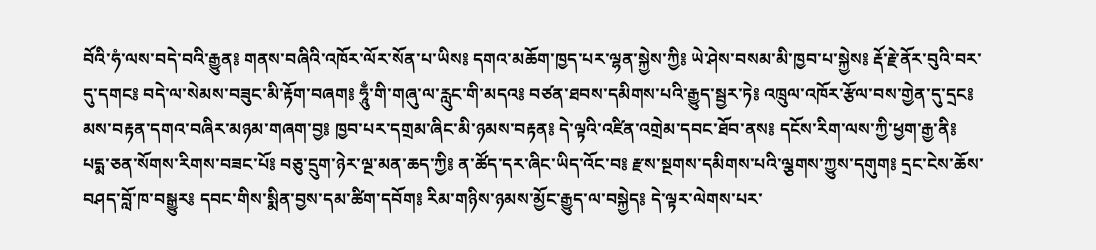བོའི་ཧཾ་ལས་བདེ་བའི་རྒྱུན༔ གནས་བཞིའི་འཁོར་ལོར་སོན་པ་ཡིས༔ དགའ་མཆོག་ཁྱད་པར་ལྷན་སྐྱེས་ཀྱི༔ ཡེ་ཤེས་བསམ་མི་ཁྱབ་པ་སྐྱེས༔ རྡོ་རྗེ་ནོར་བུའི་བར་དུ་དགང༔ བདེ་ལ་སེམས་བཟུང་མི་རྟོག་བཞག༔ ཧཱུྃ་གི་གཞུ་ལ་རླུང་གི་མདའ༔ བཙན་ཐབས་དམིགས་པའི་རྒྱུད་སྦྱར་ཏེ༔ འཁྲུལ་འཁོར་རྩོལ་བས་གྱེན་དུ་དྲང༔ མས་བརྟན་དགའ་བཞིར་མཉམ་གཞག་བྱ༔ ཁྱབ་པར་དགྲམ་ཞིང་མི་ཉམས་བརྟན༔ དེ་ལྟའི་འཛིན་འགྲེམ་དབང་ཐོབ་ནས༔ དངོས་རིག་ལས་ཀྱི་ཕྱག་རྒྱ་ནི༔ པདྨ་ཅན་སོགས་རིགས་བཟང་པོ༔ བཅུ་དྲུག་ཉེར་ལྔ་མན་ཆད་ཀྱི༔ ན་ཚོད་དར་ཞིང་ཡིད་འོང་བ༔ རྫས་སྔགས་དམིགས་པའི་ལྕགས་ཀྱུས་དགུག༔ དྲང་ངེས་ཆོས་བཤད་བློ་ཁ་བསྒྱུར༔ དབང་གིས་སྨིན་བྱས་དམ་ཚིག་དབོག༔ རིམ་གཉིས་ཉམས་མྱོང་རྒྱུད་ལ་བསྐྱེད༔ དེ་ལྟར་ལེགས་པར་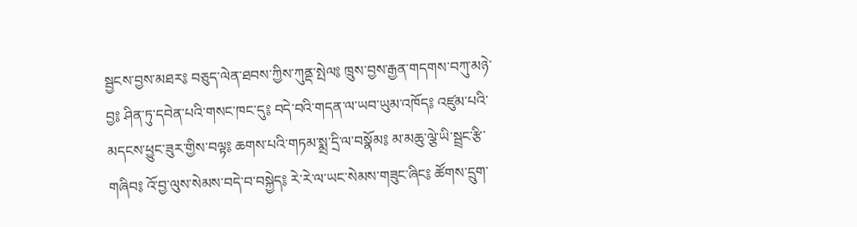སྦྱངས་བྱས་མཐར༔ བཅུད་ལེན་ཐབས་ཀྱིས་ཀུནྡ་སྤེལ༔ ཁྲུས་བྱས་རྒྱན་གདགས་བཀུ་མཉེ་བྱ༔ ཤིན་ཏུ་དབེན་པའི་གསང་ཁང་དུ༔ བདེ་བའི་གདན་ལ་ཡབ་ཡུམ་འཁོད༔ འཛུམ་པའི་མདངས་ཕྱུང་ཟུར་གྱིས་བལྟ༔ ཆགས་པའི་གཏམ་སྨྲ་དྲི་ལ་བསྣོམ༔ མ་མཆུ་ལྕེ་ཡི་སྦྲང་རྩི་གཞིབ༔ འོ་བྱ་ལུས་སེམས་བདེ་བ་བསྐྱེད༔ རེ་རེ་ལ་ཡང་སེམས་གཟུང་ཞིང༔ ཚོགས་དྲུག་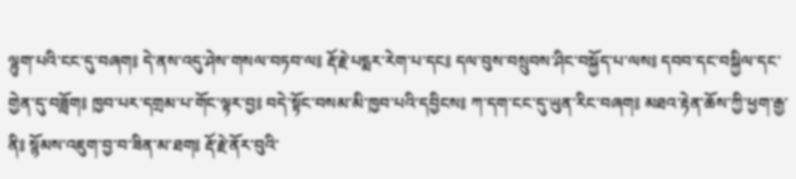ལྷུག་པའི་ངང་དུ་བཞག༔ དེ་ནས་འདུ་ཤེས་གསལ་བཏབ་ལ༔ རྡོ་རྗེ་པདྨར་རེག་པ་དང༔ དལ་བུས་བསྲུབས་ཤིང་བསྐྱོད་པ་ལས༔ དབབ་དང་བསྐྱིལ་དང་གྱེན་དུ་བཟློག༔ ཁྱབ་པར་དགྲམ་པ་གོང་ལྟར་བྱ༔ བདེ་སྟོང་བསམ་མི་ཁྱབ་པའི་དབྱིངས༔ ཀ་དག་ངང་དུ་ཡུན་རིང་བཞག༔ མཐའ་རྟེན་ཆོས་ཀྱི་ཕྱག་རྒྱ་ནི༔ སྙོམས་འཇུག་བྱ་བ་ཟིན་མ་ཐག༔ རྡོ་རྗེ་ནོར་བུའི་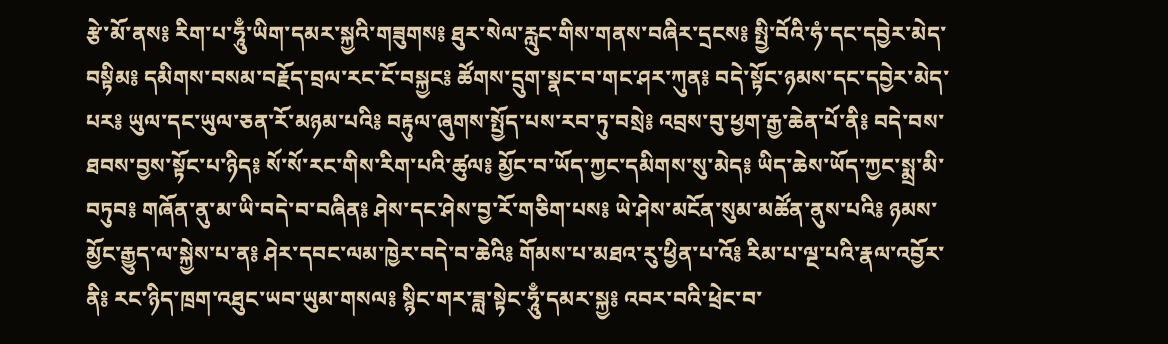རྩེ་མོ་ནས༔ རིག་པ་ཧཱུྃ་ཡིག་དམར་སྐྱའི་གཟུགས༔ ཐུར་སེལ་རླུང་གིས་གནས་བཞིར་དྲངས༔ སྤྱི་བོའི་ཧཾ་དང་དབྱེར་མེད་བསྟིམ༔ དམིགས་བསམ་བརྗོད་བྲལ་རང་ངོ་བསྐྱང༔ ཚོགས་དྲུག་སྣང་བ་གང་ཤར་ཀུན༔ བདེ་སྟོང་ཉམས་དང་དབྱེར་མེད་པར༔ ཡུལ་དང་ཡུལ་ཅན་རོ་མཉམ་པའི༔ བརྟུལ་ཞུགས་སྤྱོད་པས་རབ་ཏུ་བསྲེ༔ འབྲས་བུ་ཕྱག་རྒྱ་ཆེན་པོ་ནི༔ བདེ་བས་ཐབས་བྱས་སྟོང་པ་ཉིད༔ སོ་སོ་རང་གིས་རིག་པའི་ཚུལ༔ མྱོང་བ་ཡོད་ཀྱང་དམིགས་སུ་མེད༔ ཡིད་ཆེས་ཡོད་ཀྱང་སྨྲ་མི་བཏུབ༔ གཞོན་ནུ་མ་ཡི་བདེ་བ་བཞིན༔ ཤེས་དང་ཤེས་བྱ་རོ་གཅིག་པས༔ ཡེ་ཤེས་མངོན་སུམ་མཚོན་ནུས་པའི༔ ཉམས་མྱོང་རྒྱུད་ལ་སྐྱེས་པ་ན༔ ཤེར་དབང་ལམ་ཁྱེར་བདེ་བ་ཆེའི༔ གོམས་པ་མཐའ་རུ་ཕྱིན་པ་འོ༔ རིམ་པ་ལྔ་པའི་རྣལ་འབྱོར་ནི༔ རང་ཉིད་ཁྲག་འཐུང་ཡབ་ཡུམ་གསལ༔ སྙིང་གར་ཟླ་སྟེང་ཧཱུྃ་དམར་སྐྱ༔ འབར་བའི་ཕྲེང་བ་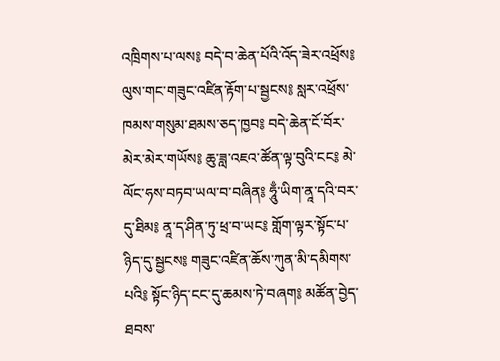འཁྲིགས་པ་ལས༔ བདེ་བ་ཆེན་པོའི་འོད་ཟེར་འཕྲོས༔ ལུས་གང་གཟུང་འཛིན་རྟོག་པ་སྦྱངས༔ སླར་འཕྲོས་ཁམས་གསུམ་ཐམས་ཅད་ཁྱབ༔ བདེ་ཆེན་ངོ་བོར་མེར་མེར་གཡོས༔ ཆུ་ཟླ་འཇའ་ཚོན་ལྟ་བུའི་ངང༔ མེ་ལོང་ཧས་བཏབ་ཡལ་བ་བཞིན༔ ཧཱུྃ་ཡིག་ནཱ་དའི་བར་དུ་ཐིམ༔ ནཱ་ད་ཤིན་ཏུ་ཕྲ་བ་ཡང༔ གློག་ལྟར་སྟོང་པ་ཉིད་དུ་སྦྱངས༔ གཟུང་འཛིན་ཆོས་ཀུན་མི་དམིགས་པའི༔ སྟོང་ཉིད་ངང་དུ་ཆམས་ཏེ་བཞག༔ མཚོན་བྱེད་ཐབས་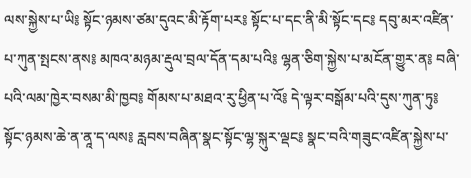ལས་སྐྱེས་པ་ཡི༔ སྟོང་ཉམས་ཙམ་དུའང་མི་རྟོག་པར༔ སྟོང་པ་དང་ནི་མི་སྟོང་དང༔ དབུ་མར་འཛིན་པ་ཀུན་སྤངས་ནས༔ མཁའ་མཉམ་རྡུལ་བྲལ་དོན་དམ་པའི༔ ལྷན་ཅིག་སྐྱེས་པ་མངོན་གྱུར་ན༔ བཞི་པའི་ལམ་ཁྱེར་བསམ་མི་ཁྱབ༔ གོམས་པ་མཐའ་རུ་ཕྱིན་པ་འོ༔ དེ་ལྟར་བསྒོམ་པའི་དུས་ཀུན་ཏུ༔ སྟོང་ཉམས་ཆེ་ན་ནཱ་ད་ལས༔ རླབས་བཞིན་སྣང་སྟོང་ལྷ་སྐུར་ལྡང༔ སྣང་བའི་གཟུང་འཛིན་སྐྱེས་པ་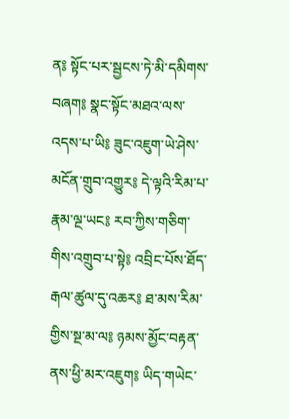ན༔ སྟོང་པར་སྦྱངས་ཏེ་མི་དམིགས་བཞག༔ སྣང་སྟོང་མཐའ་ལས་འདས་པ་ཡི༔ ཟུང་འཇུག་ཡེ་ཤེས་མངོན་གྲུབ་འགྱུར༔ དེ་ལྟའི་རིམ་པ་རྣམ་ལྔ་ཡང༔ རབ་ཀྱིས་གཅིག་གིས་འགྲུབ་པ་སྟེ༔ འབྲིང་པོས་ཐོད་རྒལ་ཚུལ་དུ་འཆར༔ ཐ་མས་རིམ་གྱིས་སྔ་མ་ལ༔ ཉམས་མྱོང་བརྟན་ནས་ཕྱི་མར་འཇུག༔ ཡིད་གཡེང་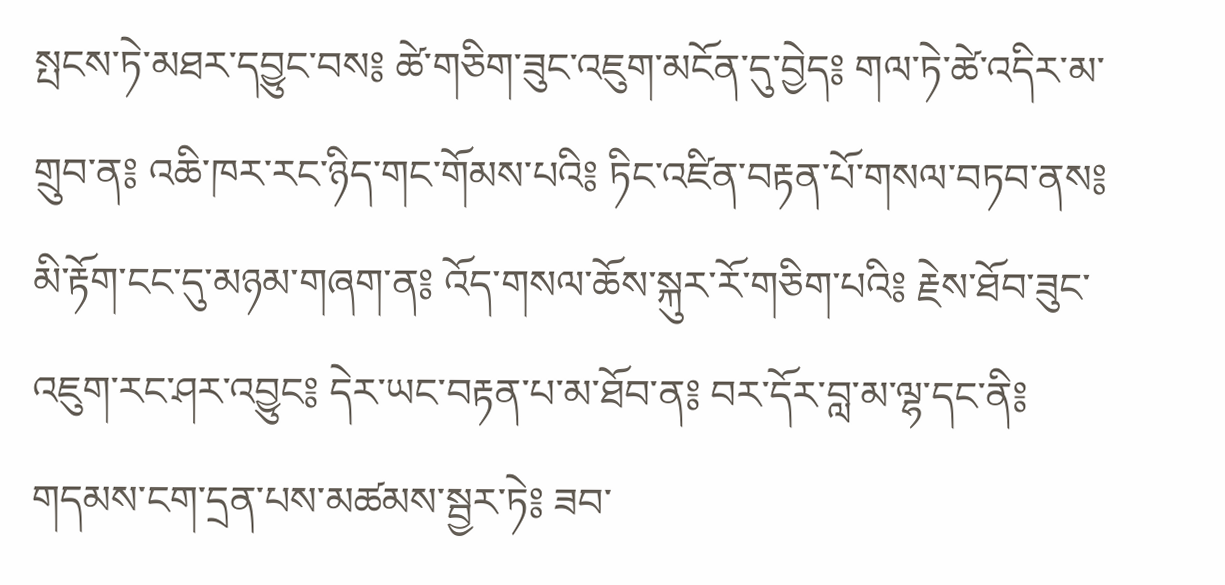སྤངས་ཏེ་མཐར་དབྱུང་བས༔ ཚེ་གཅིག་ཟུང་འཇུག་མངོན་དུ་བྱེད༔ གལ་ཏེ་ཚེ་འདིར་མ་གྲུབ་ན༔ འཆི་ཁར་རང་ཉིད་གང་གོམས་པའི༔ ཏིང་འཛིན་བརྟན་པོ་གསལ་བཏབ་ནས༔ མི་རྟོག་ངང་དུ་མཉམ་གཞག་ན༔ འོད་གསལ་ཆོས་སྐུར་རོ་གཅིག་པའི༔ རྗེས་ཐོབ་ཟུང་འཇུག་རང་ཤར་འབྱུང༔ དེར་ཡང་བརྟན་པ་མ་ཐོབ་ན༔ བར་དོར་བླ་མ་ལྷ་དང་ནི༔ གདམས་ངག་དྲན་པས་མཚམས་སྦྱར་ཏེ༔ ཟབ་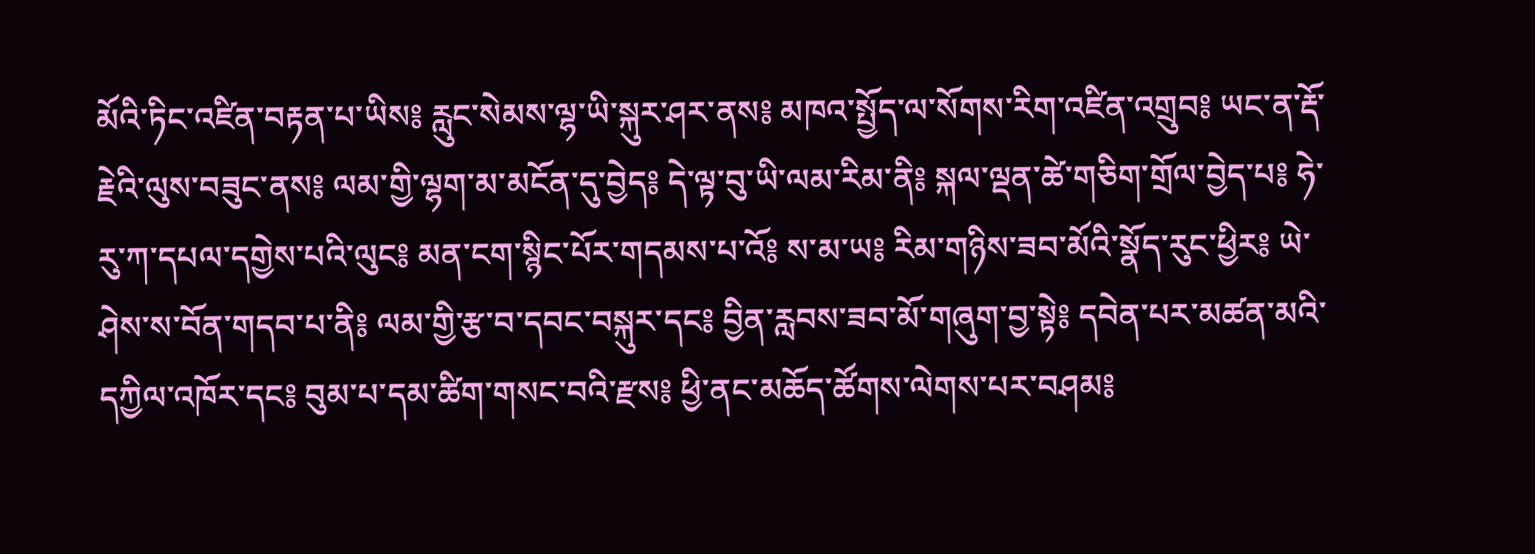མོའི་ཏིང་འཛིན་བརྟན་པ་ཡིས༔ རླུང་སེམས་ལྷ་ཡི་སྐུར་ཤར་ནས༔ མཁའ་སྤྱོད་ལ་སོགས་རིག་འཛིན་འགྲུབ༔ ཡང་ན་རྡོ་རྗེའི་ལུས་བཟུང་ནས༔ ལམ་གྱི་ལྷག་མ་མངོན་དུ་བྱེད༔ དེ་ལྟ་བུ་ཡི་ལམ་རིམ་ནི༔ སྐལ་ལྡན་ཚེ་གཅིག་གྲོལ་བྱེད་པ༔ ཧེ་རུ་ཀ་དཔལ་དགྱེས་པའི་ལུང༔ མན་ངག་སྙིང་པོར་གདམས་པ་འོ༔ ས་མ་ཡ༔ རིམ་གཉིས་ཟབ་མོའི་སྣོད་རུང་ཕྱིར༔ ཡེ་ཤེས་ས་བོན་གདབ་པ་ནི༔ ལམ་གྱི་རྩ་བ་དབང་བསྐུར་དང༔ བྱིན་རླབས་ཟབ་མོ་གཞུག་བྱ་སྟེ༔ དབེན་པར་མཚན་མའི་དཀྱིལ་འཁོར་དང༔ བུམ་པ་དམ་ཚིག་གསང་བའི་རྫས༔ ཕྱི་ནང་མཆོད་ཚོགས་ལེགས་པར་བཤམ༔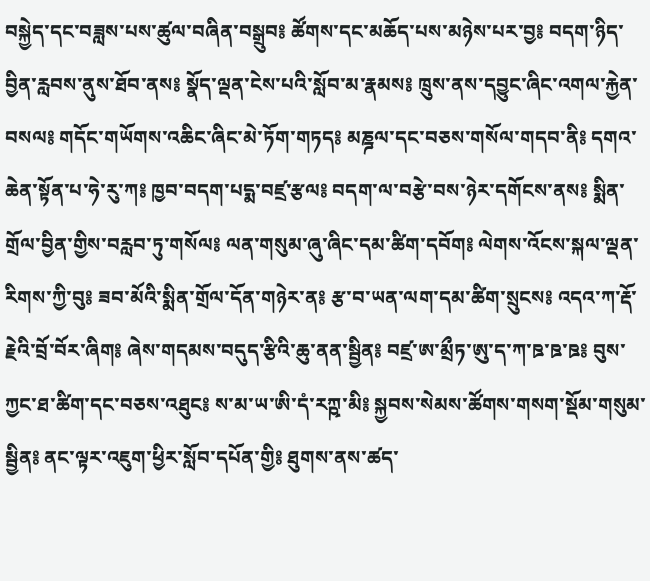བསྐྱེད་དང་བཟླས་པས་ཚུལ་བཞིན་བསྒྲུབ༔ ཚོགས་དང་མཆོད་པས་མཉེས་པར་བྱ༔ བདག་ཉིད་བྱིན་རླབས་ནུས་ཐོབ་ནས༔ སྣོད་ལྡན་ངེས་པའི་སློབ་མ་རྣམས༔ ཁྲུས་ནས་དབྱུང་ཞིང་འགལ་རྐྱེན་བསལ༔ གདོང་གཡོགས་འཆིང་ཞིང་མེ་ཏོག་གཏད༔ མཎྜལ་དང་བཅས་གསོལ་གདབ་ནི༔ དགའ་ཆེན་སྟོན་པ་ཧེ་རུ་ཀ༔ ཁྱབ་བདག་པདྨ་བཛྲ་རྩལ༔ བདག་ལ་བརྩེ་བས་ཉེར་དགོངས་ནས༔ སྨིན་གྲོལ་བྱིན་གྱིས་བརླབ་ཏུ་གསོལ༔ ལན་གསུམ་ཞུ་ཞིང་དམ་ཚིག་དབོག༔ ལེགས་འོངས་སྐལ་ལྡན་རིགས་ཀྱི་བུ༔ ཟབ་མོའི་སྨིན་གྲོལ་དོན་གཉེར་ན༔ རྩ་བ་ཡན་ལག་དམ་ཚིག་སྲུངས༔ འདའ་ཀ་རྡོ་རྗེའི་བྲོ་བོར་ཞིག༔ ཞེས་གདམས་བདུད་རྩིའི་ཆུ་ནན་སྦྱིན༔ བཛྲ་ཨ་མྲྀཏ་ཨུ་ད་ཀ་ཋ་ཋ་ཋ༔ བུས་ཀྱང་ཐ་ཚིག་དང་བཅས་འཐུང༔ ས་མ་ཡ་ཨི་དཾ་རཀྵ་མི༔ སྐྱབས་སེམས་ཚོགས་གསག་སྡོམ་གསུམ་སྦྱིན༔ ནང་ལྟར་འཇུག་ཕྱིར་སློབ་དཔོན་གྱི༔ ཐུགས་ནས་ཚད་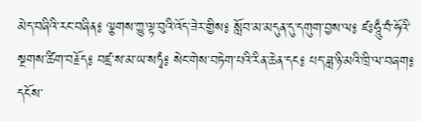མེད་བཞིའི་རང་བཞིན༔ ལྕགས་ཀྱུ་ལྟ་བུའི་འོད་ཟེར་གྱིས༔ སློབ་མ་མདུན་དུ་དགུག་བྱས་ལ༔ ཛཿཧཱུྃ་བཾ་ཧོའི་སྔགས་ཚིག་བརྗོད༔ བཛྲ་ས་མ་ཡ་སཏྭཾ༔ སེང་གེས་བཏེག་པའི་རིན་ཆེན་དང༔ པད་ཟླ་ཉི་མའི་ཁྲི་ལ་བཞག༔ དངོས་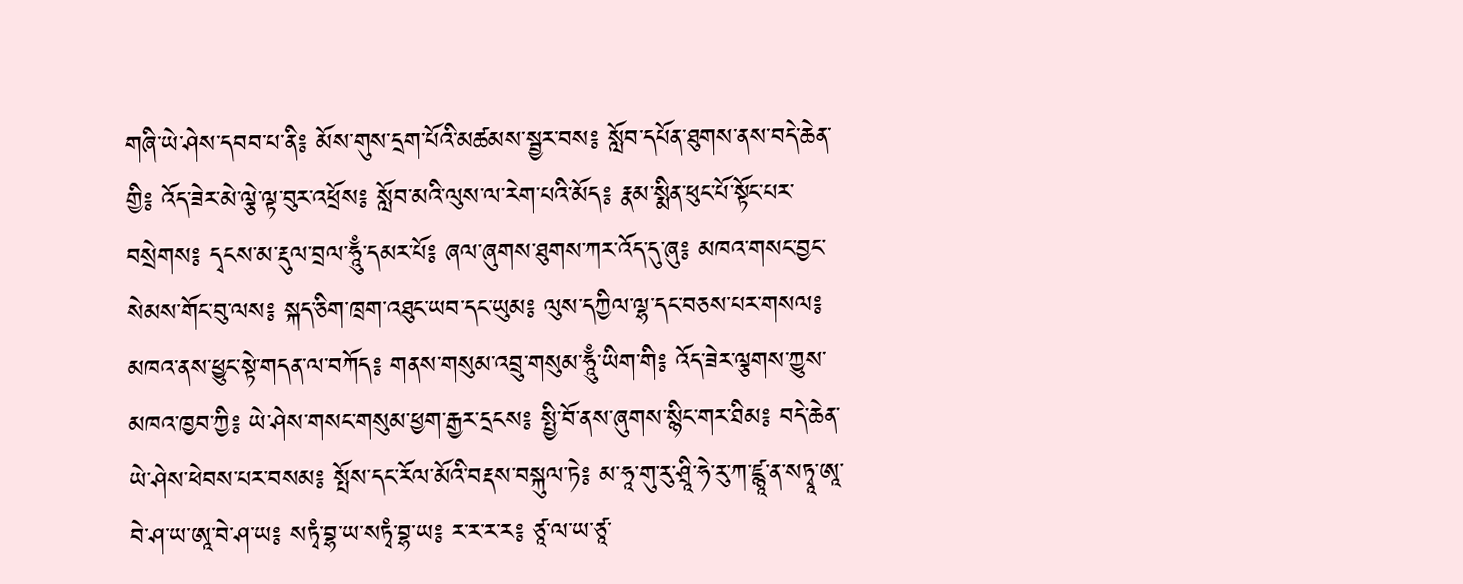གཞི་ཡེ་ཤེས་དབབ་པ་ནི༔ མོས་གུས་དྲག་པོའི་མཚམས་སྦྱར་བས༔ སློབ་དཔོན་ཐུགས་ནས་བདེ་ཆེན་གྱི༔ འོད་ཟེར་མེ་ལྕེ་ལྟ་བུར་འཕྲོས༔ སློབ་མའི་ལུས་ལ་རེག་པའི་མོད༔ རྣམ་སྨིན་ཕུང་པོ་སྟོང་པར་བསྲེགས༔ དྭངས་མ་རྡུལ་བྲལ་ཧཱུྃ་དམར་པོ༔ ཞལ་ཞུགས་ཐུགས་ཀར་འོད་དུ་ཞུ༔ མཁའ་གསང་བྱང་སེམས་གོང་བུ་ལས༔ སྐད་ཅིག་ཁྲག་འཐུང་ཡབ་དང་ཡུམ༔ ལུས་དཀྱིལ་ལྷ་དང་བཅས་པར་གསལ༔ མཁའ་ནས་ཕྱུང་སྟེ་གདན་ལ་བཀོད༔ གནས་གསུམ་འབྲུ་གསུམ་ཧཱུྃ་ཡིག་གི༔ འོད་ཟེར་ལྕགས་ཀྱུས་མཁའ་ཁྱབ་ཀྱི༔ ཡེ་ཤེས་གསང་གསུམ་ཕྱག་རྒྱར་དྲངས༔ སྤྱི་བོ་ནས་ཞུགས་སྙིང་གར་ཐིམ༔ བདེ་ཆེན་ཡེ་ཤེས་ཕེབས་པར་བསམ༔ སྤོས་དང་རོལ་མོའི་བརྡས་བསྐུལ་ཏེ༔ མ་ཧཱ་གུ་རུ་ཤྲཱི་ཧེ་རུ་ཀ་ཛྙཱ་ན་སཏྭཱ་ཨཱ་བེ་ཤ་ཡ་ཨཱ་བེ་ཤ་ཡ༔ སཏྭཾ་བྷ་ཡ་སཏྭཾ་བྷ་ཡ༔ ར་ར་ར་ར༔ ཙཱ་ལ་ཡ་ཙཱ་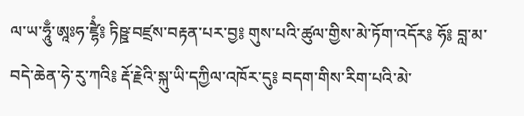ལ་ཡ་ཧཱུྃ་ཨཱཿཧ་ཛྷཻཾ༔ ཏིཥྛ་བཛྲས་བརྟན་པར་བྱ༔ གུས་པའི་ཚུལ་གྱིས་མེ་ཏོག་འདོར༔ ཧོ༔ བླ་མ་བདེ་ཆེན་ཧེ་རུ་ཀའི༔ རྡོ་རྗེའི་སྐུ་ཡི་དཀྱིལ་འཁོར་དུ༔ བདག་གིས་རིག་པའི་མེ་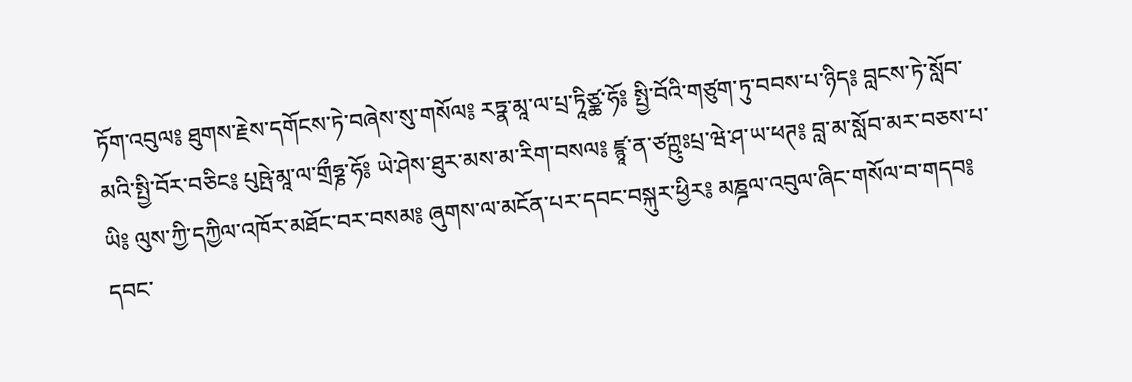ཏོག་འབུལ༔ ཐུགས་རྗེས་དགོངས་ཏེ་བཞེས་སུ་གསོལ༔ རཏྣ་མཱ་ལ་པྲ་ཏཱིཙྪ་ཧོ༔ སྤྱི་བོའི་གཙུག་ཏུ་བབས་པ་ཉིད༔ བླངས་ཏེ་སློབ་མའི་སྤྱི་བོར་བཅིང༔ པུཥྤེ་མཱ་ལ་གྲྀཧྞ་ཧོ༔ ཡེ་ཤེས་ཐུར་མས་མ་རིག་བསལ༔ ཛྙཱ་ན་ཙཀྵུཿཔྲ་ཝེ་ཤ་ཡ་ཕཊ༔ བླ་མ་སློབ་མར་བཅས་པ་ཡི༔ ལུས་ཀྱི་དཀྱིལ་འཁོར་མཐོང་བར་བསམ༔ ཞུགས་ལ་མངོན་པར་དབང་བསྐུར་ཕྱིར༔ མཎྜལ་འབུལ་ཞིང་གསོལ་བ་གདབ༔ དབང་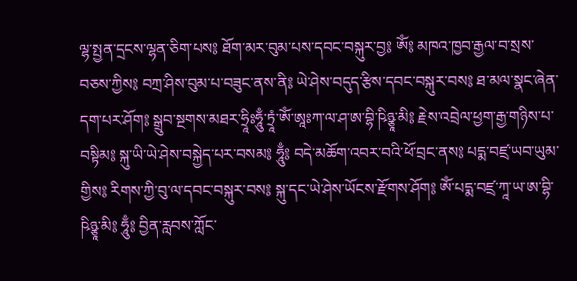ལྷ་སྤྱན་དྲངས་ལྷན་ཅིག་པས༔ ཐོག་མར་བུམ་པས་དབང་བསྐུར་བྱ༔ ཨོཾ༔ མཁའ་ཁྱབ་རྒྱལ་བ་སྲས་བཅས་ཀྱིས༔ བཀྲ་ཤིས་བུམ་པ་བཟུང་ནས་ནི༔ ཡེ་ཤེས་བདུད་རྩིས་དབང་བསྐུར་བས༔ ཐ་མལ་སྣང་ཞེན་དག་པར་ཤོག༔ སྒྲུབ་སྔགས་མཐར་ཧྲཱིཿཧཱུྃ་ཏྲཱཾ་ཨོཾ་ཨཱཿཀ་ལ་ཤ་ཨ་བྷི་ཥིཉྩཱ་མི༔ རྗེས་འབྲེལ་ཕྱག་རྒྱ་གཉིས་པ་བསྟིམ༔ སྐུ་ཡི་ཡེ་ཤེས་བསྐྱེད་པར་བསམ༔ ཧཱུྃ༔ བདེ་མཆོག་འབར་བའི་ཕོ་བྲང་ནས༔ པདྨ་བཛྲ་ཡབ་ཡུམ་གྱིས༔ རིགས་ཀྱི་བུ་ལ་དབང་བསྐུར་བས༔ སྐུ་དང་ཡེ་ཤེས་ཡོངས་རྫོགས་ཤོག༔ ཨོཾ་པདྨ་བཛྲ་ཀཱ་ཡ་ཨ་བྷི་ཥིཉྩཱ་མི༔ ཧཱུྃ༔ བྱིན་རླབས་ཀློང་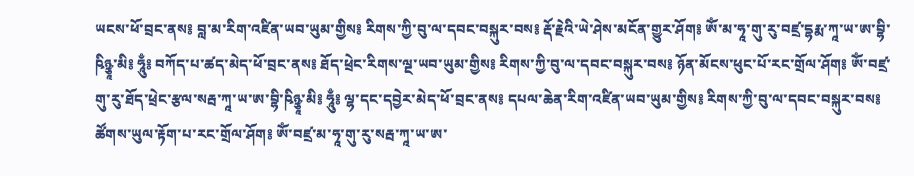ཡངས་ཕོ་བྲང་ནས༔ བླ་མ་རིག་འཛིན་ཡབ་ཡུམ་གྱིས༔ རིགས་ཀྱི་བུ་ལ་དབང་བསྐུར་བས༔ རྡོ་རྗེའི་ཡེ་ཤེས་མངོན་གྱུར་ཤོག༔ ཨོཾ་མ་ཧཱ་གུ་རུ་བཛྲ་དྷརྨ་ཀཱ་ཡ་ཨ་བྷི་ཥིཉྩཱ་མི༔ ཧཱུྃ༔ བཀོད་པ་ཚད་མེད་ཕོ་བྲང་ནས༔ ཐོད་ཕྲེང་རིགས་ལྔ་ཡབ་ཡུམ་གྱིས༔ རིགས་ཀྱི་བུ་ལ་དབང་བསྐུར་བས༔ ཉོན་མོངས་ཕུང་པོ་རང་གྲོལ་ཤོག༔ ཨོཾ་བཛྲ་གུ་རུ་ཐོད་ཕྲེང་རྩལ་སརྦ་ཀཱ་ཡ་ཨ་བྷི་ཥིཉྩཱ་མི༔ ཧཱུྃ༔ ལྷ་དང་དབྱེར་མེད་ཕོ་བྲང་ནས༔ དཔལ་ཆེན་རིག་འཛིན་ཡབ་ཡུམ་གྱིས༔ རིགས་ཀྱི་བུ་ལ་དབང་བསྐུར་བས༔ ཚོགས་ཡུལ་རྟོག་པ་རང་གྲོལ་ཤོག༔ ཨོཾ་བཛྲ་མ་ཧཱ་གུ་རུ་སརྦ་ཀཱ་ཡ་ཨ་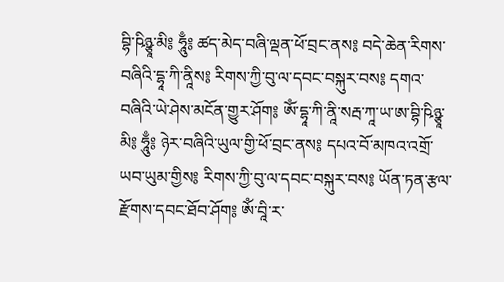བྷི་ཥིཉྩཱ་མི༔ ཧཱུྃ༔ ཚད་མེད་བཞི་ལྡན་ཕོ་བྲང་ནས༔ བདེ་ཆེན་རིགས་བཞིའི་དྷཱ་ཀི་ནཱིས༔ རིགས་ཀྱི་བུ་ལ་དབང་བསྐུར་བས༔ དགའ་བཞིའི་ཡེ་ཤེས་མངོན་གྱུར་ཤོག༔ ཨོཾ་དྷཱ་ཀི་ནཱི་སརྦ་ཀཱ་ཡ་ཨ་བྷི་ཥིཉྩཱ་མི༔ ཧཱུྃ༔ ཉེར་བཞིའི་ཡུལ་གྱི་ཕོ་བྲང་ནས༔ དཔའ་བོ་མཁའ་འགྲོ་ཡབ་ཡུམ་གྱིས༔ རིགས་ཀྱི་བུ་ལ་དབང་བསྐུར་བས༔ ཡོན་ཏན་རྩལ་རྫོགས་དབང་ཐོབ་ཤོག༔ ཨོཾ་བཱི་ར་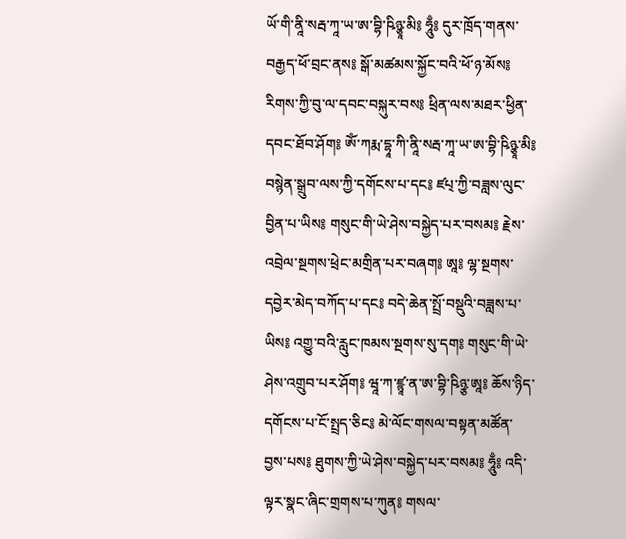ཡོ་གི་ནཱི་སརྦ་ཀཱ་ཡ་ཨ་བྷི་ཥིཉྩཱ་མི༔ ཧཱུྃ༔ དུར་ཁྲོད་གནས་བརྒྱད་ཕོ་བྲང་ནས༔ སྒོ་མཚམས་སྐྱོང་བའི་ཕོ་ཉ་མོས༔ རིགས་ཀྱི་བུ་ལ་དབང་བསྐུར་བས༔ ཕྲིན་ལས་མཐར་ཕྱིན་དབང་ཐོབ་ཤོག༔ ཨོཾ་ཀརྨ་དྷཱ་ཀི་ནཱི་སརྦ་ཀཱ་ཡ་ཨ་བྷི་ཥིཉྩཱ་མི༔ བསྙེན་སྒྲུབ་ལས་ཀྱི་དགོངས་པ་དང༔ ཛཔ྄་ཀྱི་བཟླས་ལུང་བྱིན་པ་ཡིས༔ གསུང་གི་ཡེ་ཤེས་བསྐྱེད་པར་བསམ༔ རྗེས་འབྲེལ་སྔགས་ཕྲེང་མགྲིན་པར་བཞག༔ ཨཱ༔ ལྷ་སྔགས་དབྱེར་མེད་བཀོད་པ་དང༔ བདེ་ཆེན་སྤྲོ་བསྡུའི་བཟླས་པ་ཡིས༔ འགྱུ་བའི་རླུང་ཁམས་སྔགས་སུ་དག༔ གསུང་གི་ཡེ་ཤེས་འགྲུབ་པར་ཤོག༔ ཝཱ་ཀ་ཛྙཱ་ན་ཨ་བྷི་ཥིཉྩ་ཨཱ༔ ཆོས་ཉིད་དགོངས་པ་ངོ་སྤྲད་ཅིང༔ མེ་ལོང་གསལ་བསྟན་མཚོན་བྱས་པས༔ ཐུགས་ཀྱི་ཡེ་ཤེས་བསྐྱེད་པར་བསམ༔ ཧཱུྃ༔ འདི་ལྟར་སྣང་ཞིང་གྲགས་པ་ཀུན༔ གསལ་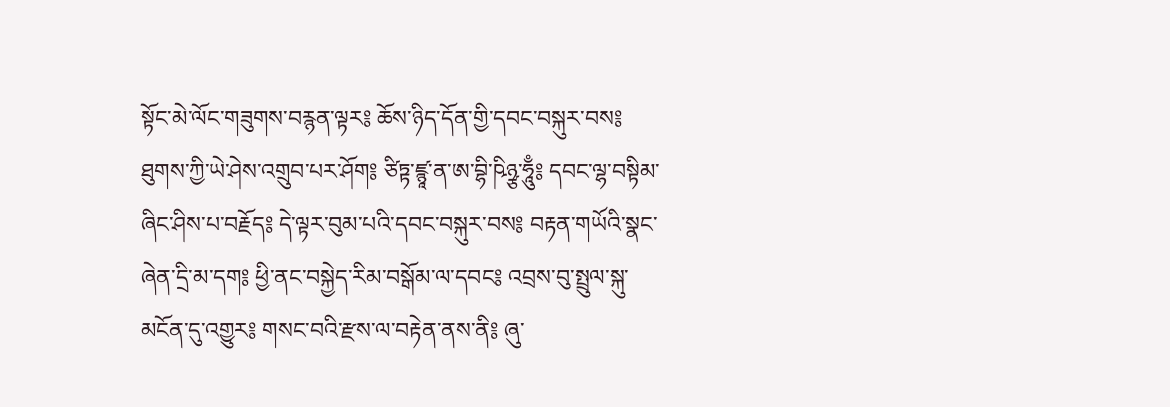སྟོང་མེ་ལོང་གཟུགས་བརྙན་ལྟར༔ ཆོས་ཉིད་དོན་གྱི་དབང་བསྐུར་བས༔ ཐུགས་ཀྱི་ཡེ་ཤེས་འགྲུབ་པར་ཤོག༔ ཙིཏྟ་ཛྙཱ་ན་ཨ་བྷི་ཥིཉྩ་ཧཱུྃ༔ དབང་ལྷ་བསྟིམ་ཞིང་ཤིས་པ་བརྗོད༔ དེ་ལྟར་བུམ་པའི་དབང་བསྐུར་བས༔ བརྟན་གཡོའི་སྣང་ཞེན་དྲི་མ་དག༔ ཕྱི་ནང་བསྐྱེད་རིམ་བསྒོམ་ལ་དབང༔ འབྲས་བུ་སྤྲུལ་སྐུ་མངོན་དུ་འགྱུར༔ གསང་བའི་རྫས་ལ་བརྟེན་ནས་ནི༔ ཞུ་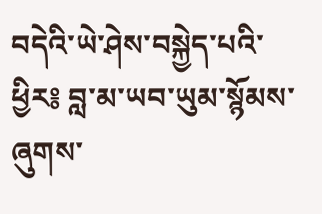བདེའི་ཡེ་ཤེས་བསྐྱེད་པའི་ཕྱིར༔ བླ་མ་ཡབ་ཡུམ་སྙོམས་ཞུགས་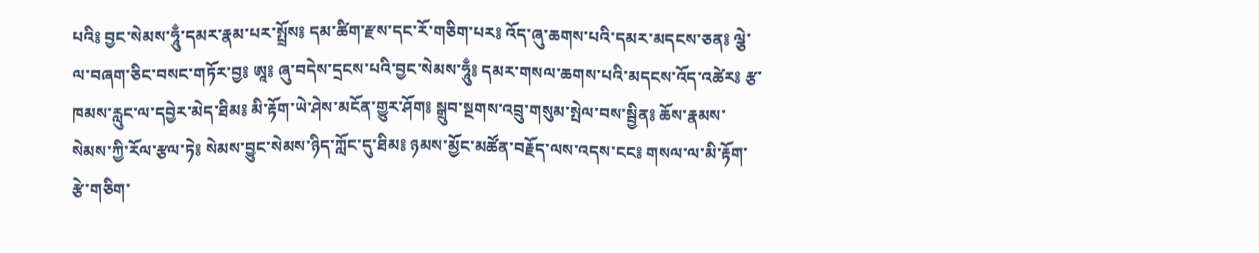པའི༔ བྱང་སེམས་ཧཱུྃ་དམར་རྣམ་པར་སྤྲོས༔ དམ་ཚིག་རྫས་དང་རོ་གཅིག་པར༔ འོད་ཞུ་ཆགས་པའི་དམར་མདངས་ཅན༔ ལྕེ་ལ་བཞག་ཅིང་བསང་གཏོར་བྱ༔ ཨཱ༔ ཞུ་བདེས་དྲངས་པའི་བྱང་སེམས་ཧཱུྃ༔ དམར་གསལ་ཆགས་པའི་མདངས་འོད་འཚེར༔ རྩ་ཁམས་རླུང་ལ་དབྱེར་མེད་ཐིམ༔ མི་རྟོག་ཡེ་ཤེས་མངོན་གྱུར་ཤོག༔ སྒྲུབ་སྔགས་འབྲུ་གསུམ་སྤེལ་བས་སྦྱིན༔ ཆོས་རྣམས་སེམས་ཀྱི་རོལ་རྩལ་ཏེ༔ སེམས་བྱུང་སེམས་ཉིད་ཀློང་དུ་ཐིམ༔ ཉམས་མྱོང་མཚོན་བརྗོད་ལས་འདས་ངང༔ གསལ་ལ་མི་རྟོག་རྩེ་གཅིག་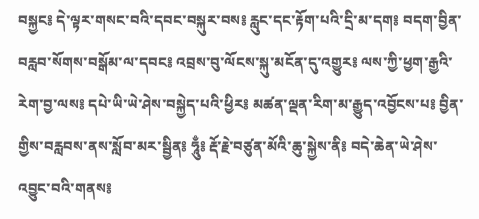བསྐྱང༔ དེ་ལྟར་གསང་བའི་དབང་བསྐུར་བས༔ རླུང་དང་རྟོག་པའི་དྲི་མ་དག༔ བདག་བྱིན་བརླབ་སོགས་བསྒོམ་ལ་དབང༔ འབྲས་བུ་ལོངས་སྐུ་མངོན་དུ་འགྱུར༔ ལས་ཀྱི་ཕྱག་རྒྱའི་རེག་བྱ་ལས༔ དཔེ་ཡི་ཡེ་ཤེས་བསྐྱེད་པའི་ཕྱིར༔ མཚན་ལྡན་རིག་མ་རྒྱུད་འབྱོངས་པ༔ བྱིན་གྱིས་བརླབས་ནས་སློབ་མར་སྦྱིན༔ ཧཱུྃ༔ རྡོ་རྗེ་བཙུན་མོའི་ཆུ་སྐྱེས་ནི༔ བདེ་ཆེན་ཡེ་ཤེས་འབྱུང་བའི་གནས༔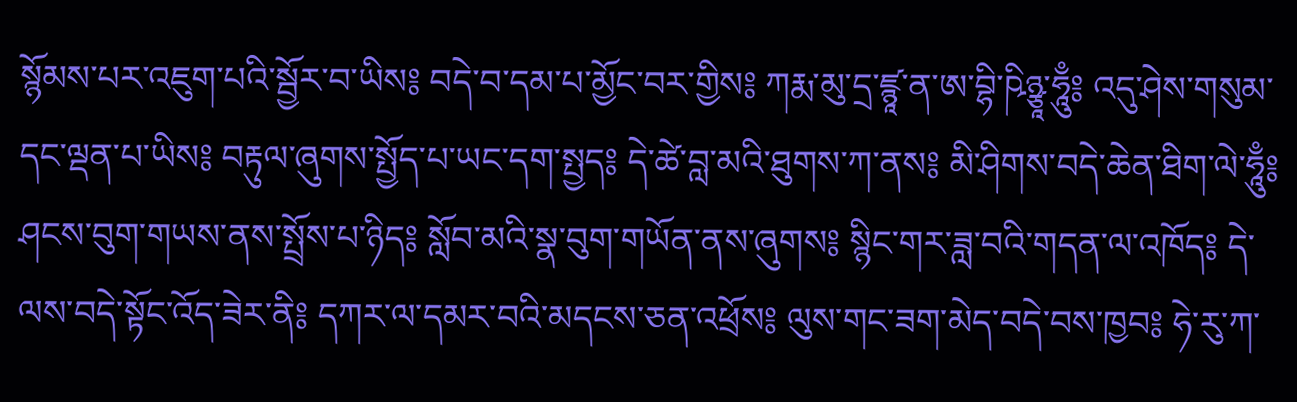སྙོམས་པར་འཇུག་པའི་སྦྱོར་བ་ཡིས༔ བདེ་བ་དམ་པ་མྱོང་བར་གྱིས༔ ཀརྨ་མུ་དྲ་ཛྙཱ་ན་ཨ་བྷི་ཥིཉྩཱ་ཧཱུྃ༔ འདུ་ཤེས་གསུམ་དང་ལྡན་པ་ཡིས༔ བརྟུལ་ཞུགས་སྤྱོད་པ་ཡང་དག་སྤྱད༔ དེ་ཚེ་བླ་མའི་ཐུགས་ཀ་ནས༔ མི་ཤིགས་བདེ་ཆེན་ཐིག་ལེ་ཧཱུྃ༔ ཤངས་བུག་གཡས་ནས་སྤྲོས་པ་ཉིད༔ སློབ་མའི་སྣ་བུག་གཡོན་ནས་ཞུགས༔ སྙིང་གར་ཟླ་བའི་གདན་ལ་འཁོད༔ དེ་ལས་བདེ་སྟོང་འོད་ཟེར་ནི༔ དཀར་ལ་དམར་བའི་མདངས་ཅན་འཕྲོས༔ ལུས་གང་ཟག་མེད་བདེ་བས་ཁྱབ༔ ཧེ་རུ་ཀ་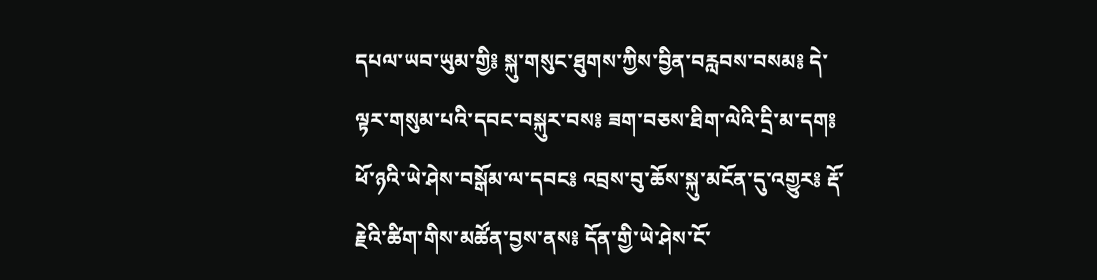དཔལ་ཡབ་ཡུམ་གྱི༔ སྐུ་གསུང་ཐུགས་ཀྱིས་བྱིན་བརླབས་བསམ༔ དེ་ལྟར་གསུམ་པའི་དབང་བསྐུར་བས༔ ཟག་བཅས་ཐིག་ལེའི་དྲི་མ་དག༔ ཕོ་ཉའི་ཡེ་ཤེས་བསྒོམ་ལ་དབང༔ འབྲས་བུ་ཆོས་སྐུ་མངོན་དུ་འགྱུར༔ རྡོ་རྗེའི་ཚིག་གིས་མཚོན་བྱས་ནས༔ དོན་གྱི་ཡེ་ཤེས་ངོ་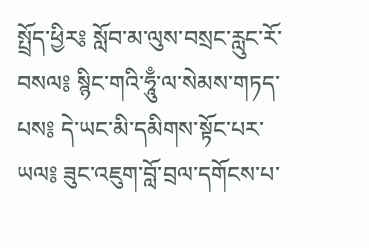སྤྲོད་ཕྱིར༔ སློབ་མ་ལུས་བསྲང་རླུང་རོ་བསལ༔ སྙིང་གའི་ཧཱུྃ་ལ་སེམས་གཏད་པས༔ དེ་ཡང་མི་དམིགས་སྟོང་པར་ཡལ༔ ཟུང་འཇུག་བློ་བྲལ་དགོངས་པ་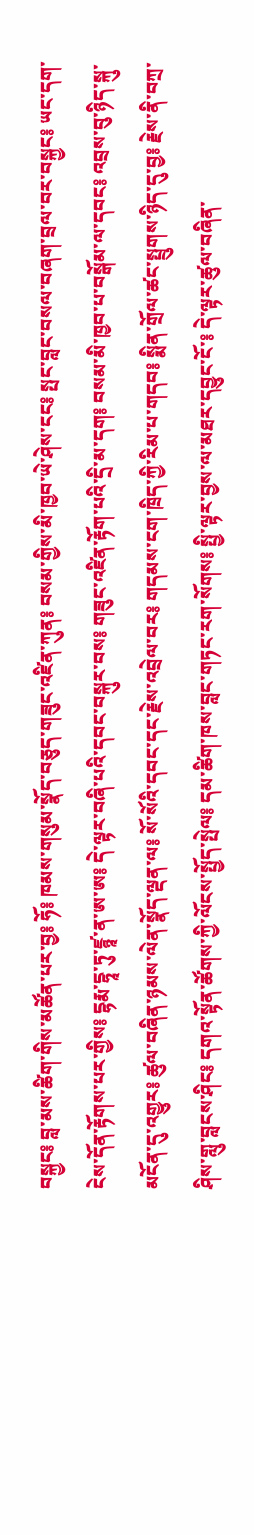བསྐྱང༔ བླ་མས་ཚིག་གིས་མཚོན་པར་བྱ༔ ཧོ༔ ཁམས་གསུམ་སྣོད་བཅུད་གཟུང་འཛིན་ཀུན༔ བསམ་གྱིས་མི་ཁྱབ་ཡེ་ཤེས་ངང༔ སྤང་བླང་བསལ་བཞག་བྲལ་བར་བསྐྱང༔ ཡང་དག་ངེས་དོན་རྟོགས་པར་གྱིས༔ དྷརྨ་དྷཱ་ཏུ་ཛྙཱ་ན་ཨ་ཨ༔ དེ་ལྟར་བཞི་པའི་དབང་བསྐུར་བས༔ གཟུང་འཛིན་རྟོག་པའི་དྲི་མ་དག༔ བསམ་མི་ཁྱབ་པ་བསྒོམ་ལ་དབང༔ འབྲས་བུ་ཉིད་སྐུ་མངོན་དུ་འགྱུར༔ ཚུལ་བཞིན་ཉམས་ལེན་སྣོད་ལྡན་ལ༔ སོ་སོའི་དབང་དང་རྗེས་འབྲེལ་བར༔ གདམས་ངག་ཁྲིད་ཀྱི་རིམ་པ་གདབ༔ སྨིན་གྲོལ་ཚང་སྤྲུགས་ཉིད་དུ་བྱ༔ རྗེས་ནི་བཀྲ་ཤིས་གླུ་བླངས་ཤིང༔ དགའ་སྟོན་ཚོགས་ཀྱི་ལོངས་སྤྱོད་སྤེལ༔ དམ་ཚིག་ཁས་བླང་གཏང་རག་སོགས༔ སྤྱི་ལྟར་བྱས་ལ་མཐར་དབྱུང་ངོ་༔ དེ་ལྟར་ཚུལ་བཞིན་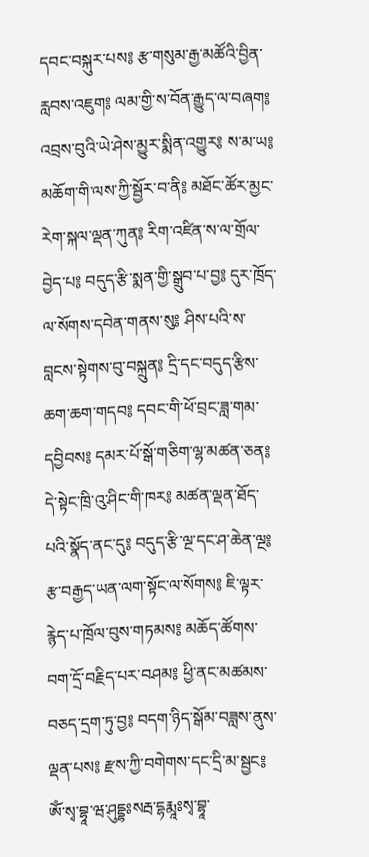དབང་བསྐུར་པས༔ རྩ་གསུམ་རྒྱ་མཚོའི་བྱིན་རླབས་འཇུག༔ ལམ་གྱི་ས་བོན་རྒྱུད་ལ་བཞག༔ འབྲས་བུའི་ཡེ་ཤེས་མྱུར་སྨིན་འགྱུར༔ ས་མ་ཡ༔ མཆོག་གི་ལས་ཀྱི་སྦྱོར་བ་ནི༔ མཐོང་ཚོར་མྱང་རེག་སྐལ་ལྡན་ཀུན༔ རིག་འཛིན་ས་ལ་གྲོལ་བྱེད་པ༔ བདུད་རྩི་སྨན་གྱི་སྒྲུབ་པ་བྱ༔ དུར་ཁྲོད་ལ་སོགས་དབེན་གནས་སུ༔ ཤིས་པའི་ས་བླངས་སྟེགས་བུ་བསྐྲུན༔ དྲི་དང་བདུད་རྩིས་ཆག་ཆག་གདབ༔ དབང་གི་ཕོ་བྲང་ཟླ་གམ་དབྱིབས༔ དམར་པོ་སྒོ་གཅིག་ལྷ་མཚན་ཅན༔ དེ་སྟེང་ཁྲི་འུ་ཤིང་གི་ཁར༔ མཚན་ལྡན་ཐོད་པའི་སྣོད་ནང་དུ༔ བདུད་རྩི་ལྔ་དང་ཤ་ཆེན་ལྔ༔ རྩ་བརྒྱད་ཡན་ལག་སྟོང་ལ་སོགས༔ ཇི་ལྟར་རྙེད་པ་ཁྲོལ་བུས་གཏམས༔ མཆོད་ཚོགས་བག་དྲོ་བརྗིད་པར་བཤམ༔ ཕྱི་ནང་མཚམས་བཅད་དྲག་ཏུ་བྱ༔ བདག་ཉིད་སྒོམ་བཟླས་ནུས་ལྡན་པས༔ རྫས་ཀྱི་བགེགས་དང་དྲི་མ་སྦྱང༔ ཨོཾ་སྭ་བྷཱ་ཝ་ཤུདྡྷཿསརྦ་དྷརྨཱཿསྭ་བྷཱ་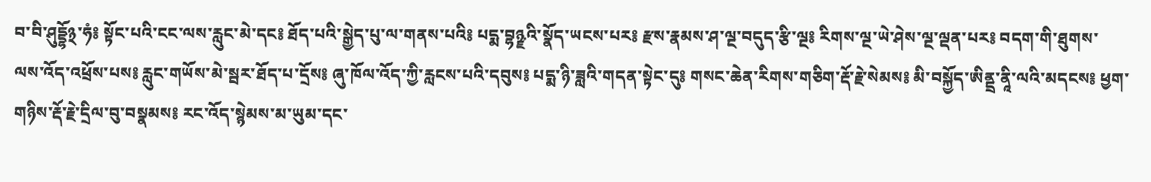བ་བི་ཤུདྡྷོ྅་ཧཾ༔ སྟོང་པའི་ངང་ལས་རླུང་མེ་དང༔ ཐོད་པའི་སྒྱེད་པུ་ལ་གནས་པའི༔ པདྨ་བྷཉྫའི་སྣོད་ཡངས་པར༔ རྫས་རྣམས་ཤ་ལྔ་བདུད་རྩི་ལྔ༔ རིགས་ལྔ་ཡེ་ཤེས་ལྔ་ལྡན་པར༔ བདག་གི་ཐུགས་ལས་འོད་འཕྲོས་པས༔ རླུང་གཡོས་མེ་སྦར་ཐོད་པ་དྲོས༔ ཞུ་ཁོལ་འོད་ཀྱི་རླངས་པའི་དབུས༔ པདྨ་ཉི་ཟླའི་གདན་སྟེང་དུ༔ གསང་ཆེན་རིགས་གཅིག་རྡོ་རྗེ་སེམས༔ མི་བསྐྱོད་ཨིནྡྲ་ནཱི་ལའི་མདངས༔ ཕྱག་གཉིས་རྡོ་རྗེ་དྲིལ་བུ་བསྣམས༔ རང་འོད་སྙེམས་མ་ཡུམ་དང་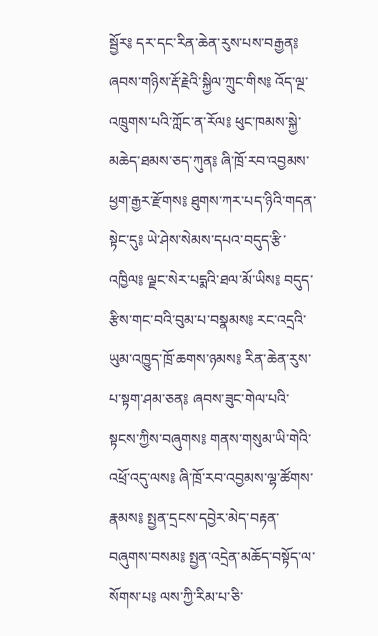སྦྱོར༔ དར་དང་རིན་ཆེན་རུས་པས་བརྒྱན༔ ཞབས་གཉིས་རྡོ་རྗེའི་སྐྱིལ་ཀྲུང་གིས༔ འོད་ལྔ་འཁྲུགས་པའི་ཀློང་ན་རོལ༔ ཕུང་ཁམས་སྐྱེ་མཆེད་ཐམས་ཅད་ཀུན༔ ཞི་ཁྲོ་རབ་འབྱམས་ཕྱག་རྒྱར་རྫོགས༔ ཐུགས་ཀར་པད་ཉིའི་གདན་སྟེང་དུ༔ ཡེ་ཤེས་སེམས་དཔའ་བདུད་རྩི་འཁྱིལ༔ ལྗང་སེར་པདྨའི་ཐལ་མོ་ཡིས༔ བདུད་རྩིས་གང་བའི་བུམ་པ་བསྣམས༔ རང་འདྲའི་ཡུམ་འཁྱུད་ཁྲོ་ཆགས་ཉམས༔ རིན་ཆེན་རུས་པ་སྟག་ཤམ་ཅན༔ ཞབས་ཟུང་གེལ་པའི་སྟངས་ཀྱིས་བཞུགས༔ གནས་གསུམ་ཡི་གེའི་འཕྲོ་འདུ་ལས༔ ཞི་ཁྲོ་རབ་འབྱམས་ལྷ་ཚོགས་རྣམས༔ སྤྱན་དྲངས་དབྱེར་མེད་བརྟན་བཞུགས་བསམ༔ སྤྱན་འདྲེན་མཆོད་བསྟོད་ལ་སོགས་པ༔ ལས་ཀྱི་རིམ་པ་ཅི་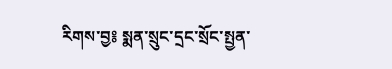རིགས་བྱ༔ སྨན་སྲུང་དྲང་སྲོང་སྤྱན་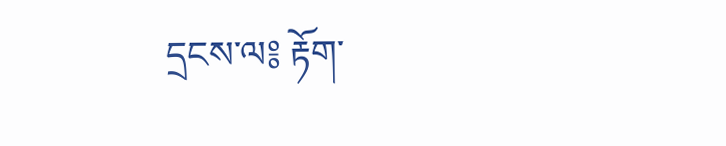དྲངས་ལ༔ རྟོག་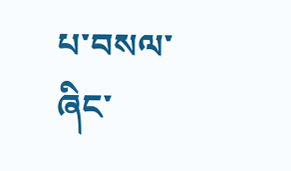པ་བསལ་ཞིང་